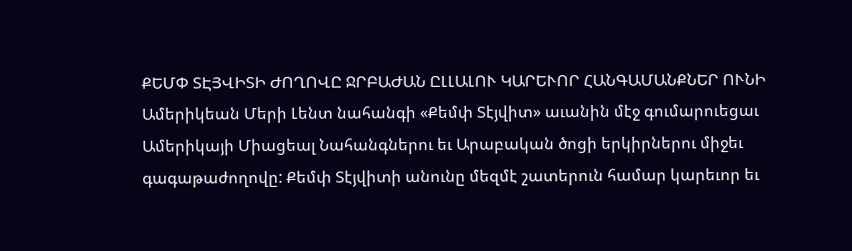ՔԵՄՓ ՏԷՅՎԻՏԻ ԺՈՂՈՎԸ ՋՐԲԱԺԱՆ ԸԼԼԱԼՈՒ ԿԱՐԵՒՈՐ ՀԱՆԳԱՄԱՆՔՆԵՐ ՈՒՆԻ
Ամերիկեան Մերի Լենտ նահանգի «Քեմփ Տէյվիտ» աւանին մէջ գումարուեցաւ Ամերիկայի Միացեալ Նահանգներու եւ Արաբական ծոցի երկիրներու միջեւ գագաթաժողովը: Քեմփ Տէյվիտի անունը մեզմէ շատերուն համար կարեւոր եւ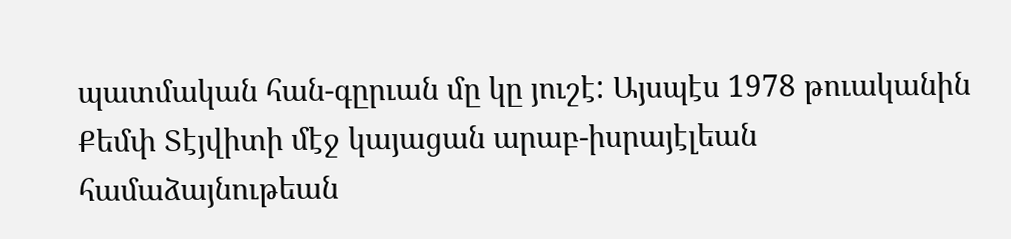պատմական հան-գըրւան մը կը յուշէ: Այսպէս 1978 թուականին Քեմփ Տէյվիտի մէջ կայացան արաբ-իսրայէլեան համաձայնութեան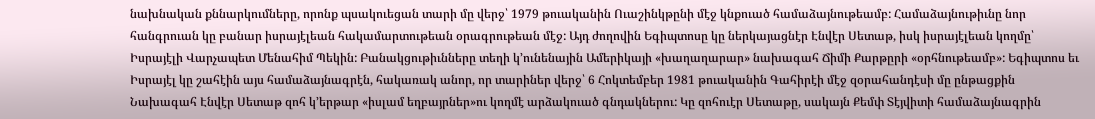նախնական քննարկումները, որոնք պսակուեցան տարի մը վերջ՝ 1979 թուականին Ուաշինկթընի մէջ կնքուած համաձայնութեամբ: Համաձայնութիւնը նոր հանգրուան կը բանար իսրայէլեան հակամարտութեան օրագրութեան մէջ: Այդ ժողովին Եգիպտոսը կը ներկայացնէր Էնվէր Սետաթ, իսկ իսրայէլեան կողմը՝ Իսրայէլի Վարչապետ Մենահիմ Պեկին: Բանակցութիւնները տեղի կ՚ունենային Ամերիկայի «խաղաղարար» նախագահ Ճիմի Քարթըրի «օրհնութեամբ»: Եգիպտոս եւ Իսրայէլ կը շահէին այս համաձայնագրէն, հակառակ անոր, որ տարիներ վերջ՝ 6 Հոկտեմբեր 1981 թուականին Գահիրէի մէջ զօրահանդէսի մը ընթացքին Նախագահ Էնվէր Սետաթ զոհ կ՚երթար «իսլամ եղբայրներ»ու կողմէ արձակուած գնդակներու: Կը զոհուէր Սետաթը, սակայն Քեմփ Տէյվիտի համաձայնագրին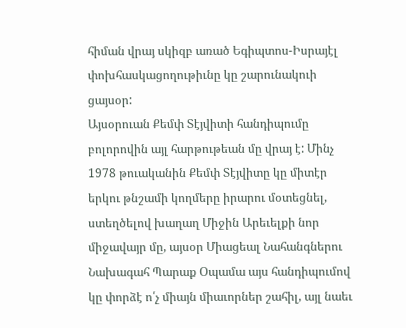հիման վրայ սկիզբ առած Եգիպտոս-Իսրայէլ փոխհասկացողութիւնը կը շարունակուի ցայսօր:
Այսօրուան Քեմփ Տէյվիտի հանդիպումը բոլորովին այլ հարթութեան մը վրայ է: Մինչ 1978 թուականին Քեմփ Տէյվիտը կը միտէր երկու թնշամի կողմերը իրարու մօտեցնել, ստեղծելով խաղաղ Միջին Արեւելքի նոր միջավայր մը, այսօր Միացեալ Նահանգներու Նախագահ Պարաք Օպամա այս հանդիպումով կը փորձէ ո՛չ միայն միաւորներ շահիլ, այլ նաեւ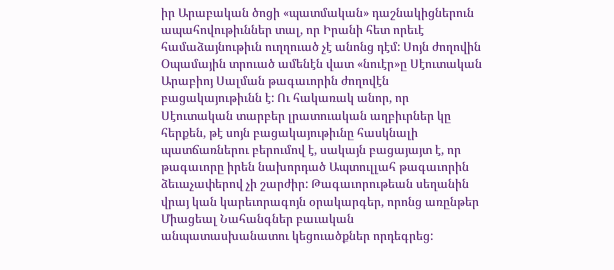իր Արաբական ծոցի «պատմական» դաշնակիցներուն ապահովութիւններ տալ, որ Իրանի հետ որեւէ համաձայնութիւն ուղղուած չէ անոնց դէմ: Սոյն ժողովին Օպամային տրուած ամենէն վատ «նուէր»ը Սէուտական Արաբիոյ Սալման թագաւորին ժողովէն բացակայութիւնն է: Ու հակառակ անոր, որ Սէուտական տարբեր լրատուական աղբիւրներ կը հերքեն, թէ սոյն բացակայութիւնը հասկնալի պատճառներու բերումով է, սակայն բացայայտ է, որ թագաւորը իրեն նախորդած Ապտուլլահ թագաւորին ձեւաչափերով չի շարժիր: Թագաւորութեան սեղանին վրայ կան կարեւորագոյն օրակարգեր, որոնց առընթեր Միացեալ Նահանգներ բաւական անպատասխանատու կեցուածքներ որդեգրեց: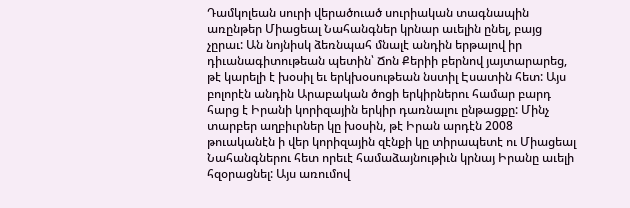Դամկոլեան սուրի վերածուած սուրիական տագնապին առընթեր Միացեալ Նահանգներ կրնար աւելին ընել, բայց չըրաւ: Ան նոյնիսկ ձեռնպահ մնալէ անդին երթալով իր դիւանագիտութեան պետին՝ Ճոն Քերիի բերնով յայտարարեց, թէ կարելի է խօսիլ եւ երկխօսութեան նստիլ Էսատին հետ: Այս բոլորէն անդին Արաբական ծոցի երկիրներու համար բարդ հարց է Իրանի կորիզային երկիր դառնալու ընթացքը: Մինչ տարբեր աղբիւրներ կը խօսին, թէ Իրան արդէն 2008 թուականէն ի վեր կորիզային զէնքի կը տիրապետէ ու Միացեալ Նահանգներու հետ որեւէ համաձայնութիւն կրնայ Իրանը աւելի հզօրացնել: Այս առումով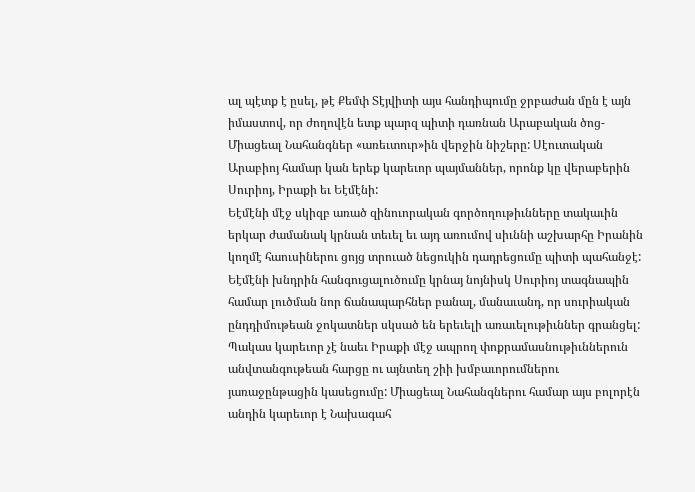ալ պէտք է ըսել, թէ Քեմփ Տէյվիտի այս հանդիպումը ջրբաժան մըն է այն իմաստով, որ ժողովէն ետք պարզ պիտի դառնան Արաբական ծոց-Միացեալ Նահանգներ «առեւտուր»ին վերջին նիշերը: Սէուտական Արաբիոյ համար կան երեք կարեւոր պայմաններ, որոնք կը վերաբերին Սուրիոյ, Իրաքի եւ Եէմէնի:
Եէմէնի մէջ սկիզբ առած զինուորական գործողութիւնները տակաւին երկար ժամանակ կրնան տեւել եւ այդ առումով սիւննի աշխարհը Իրանին կողմէ հաուսիներու ցոյց տրուած նեցուկին դադրեցումը պիտի պահանջէ: Եէմէնի խնդրին հանգուցալուծումը կրնայ նոյնիսկ Սուրիոյ տագնապին համար լուծման նոր ճանապարհներ բանալ, մանաւանդ, որ սուրիական ընդդիմութեան ջոկատներ սկսած են երեւելի առաւելութիւններ գրանցել: Պակաս կարեւոր չէ նաեւ Իրաքի մէջ ապրող փոքրամասնութիւններուն անվտանգութեան հարցը ու այնտեղ շիի խմբաւորումներու յառաջընթացին կասեցումը: Միացեալ Նահանգներու համար այս բոլորէն անդին կարեւոր է Նախագահ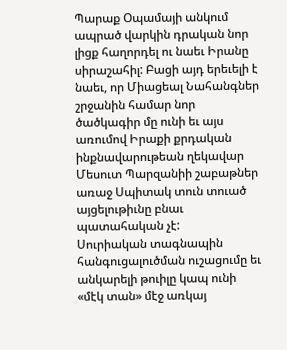Պարաք Օպամայի անկում ապրած վարկին դրական նոր լիցք հաղորդել ու նաեւ Իրանը սիրաշահիլ: Բացի այդ երեւելի է նաեւ, որ Միացեալ Նահանգներ շրջանին համար նոր ծածկագիր մը ունի եւ այս առումով Իրաքի քրդական ինքնավարութեան ղեկավար Մեսուտ Պարզանիի շաբաթներ առաջ Սպիտակ տուն տուած այցելութիւնը բնաւ պատահական չէ:
Սուրիական տագնապին հանգուցալուծման ուշացումը եւ անկարելի թուիլը կապ ունի «մէկ տան» մէջ առկայ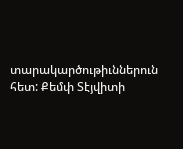տարակարծութիւններուն հետ: Քեմփ Տէյվիտի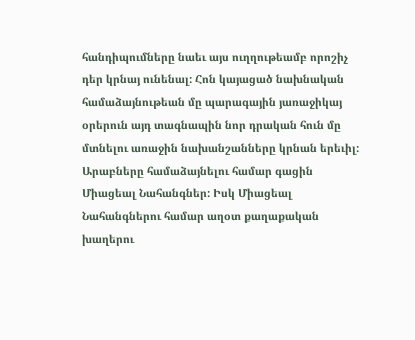հանդիպումները նաեւ այս ուղղութեամբ որոշիչ դեր կրնայ ունենալ: Հոն կայացած նախնական համաձայնութեան մը պարագային յառաջիկայ օրերուն այդ տագնապին նոր դրական հուն մը մտնելու առաջին նախանշանները կրնան երեւիլ: Արաբները համաձայնելու համար գացին Միացեալ Նահանգներ: Իսկ Միացեալ Նահանգներու համար աղօտ քաղաքական խաղերու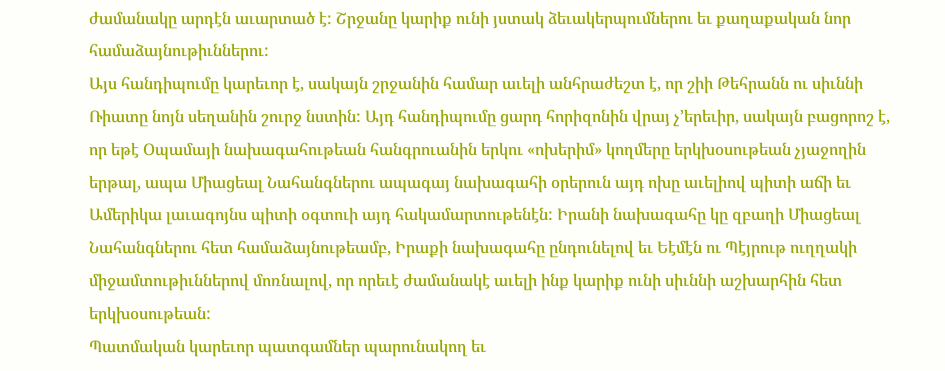ժամանակը արդէն աւարտած է: Շրջանը կարիք ունի յստակ ձեւակերպումներու եւ քաղաքական նոր համաձայնութիւններու:
Այս հանդիպումը կարեւոր է, սակայն շրջանին համար աւելի անհրաժեշտ է, որ շիի Թեհրանն ու սիւննի Ռիատը նոյն սեղանին շուրջ նստին: Այդ հանդիպումը ցարդ հորիզոնին վրայ չ՚երեւիր, սակայն բացորոշ է, որ եթէ Օպամայի նախագահութեան հանգրուանին երկու «ոխերիմ» կողմերը երկխօսութեան չյաջողին երթալ, ապա Միացեալ Նահանգներու ապագայ նախագահի օրերուն այդ ոխը աւելիով պիտի աճի եւ Ամերիկա լաւագոյնս պիտի օգտուի այդ հակամարտութենէն: Իրանի նախագահը կը զբաղի Միացեալ Նահանգներու հետ համաձայնութեամբ, Իրաքի նախագահը ընդունելով եւ Եէմէն ու Պէյրութ ուղղակի միջամտութիւններով մոռնալով, որ որեւէ ժամանակէ աւելի ինք կարիք ունի սիւննի աշխարհին հետ երկխօսութեան:
Պատմական կարեւոր պատգամներ պարունակող եւ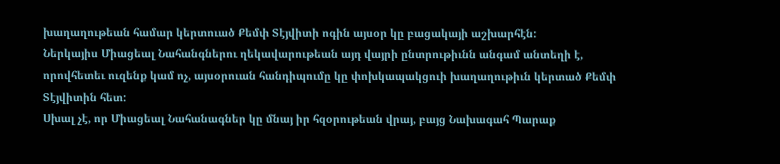խաղաղութեան համար կերտուած Քեմփ Տէյվիտի ոգին այսօր կը բացակայի աշխարհէն:
Ներկայիս Միացեալ Նահանգներու ղեկավարութեան այդ վայրի ընտրութիւնն անգամ անտեղի է, որովհետեւ ուզենք կամ ոչ, այսօրուան հանդիպումը կը փոխկապակցուի խաղաղութիւն կերտած Քեմփ Տէյվիտին հետ:
Սխալ չէ, որ Միացեալ Նահանագներ կը մնայ իր հզօրութեան վրայ, բայց Նախագահ Պարաք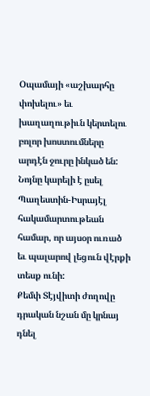Օպամայի «աշխարհը փոխելու» եւ խաղաղութիւն կերտելու բոլոր խոստումները արդէն ջուրը ինկած են: Նոյնը կարելի է ըսել Պաղեստին-Իսրայէլ հակամարտութեան համար, որ այսօր ուռած եւ պալարով լեցուն վէրքի տեսք ունի:
Քեմփ Տէյվիտի ժողովը դրական նշան մը կրնայ դնել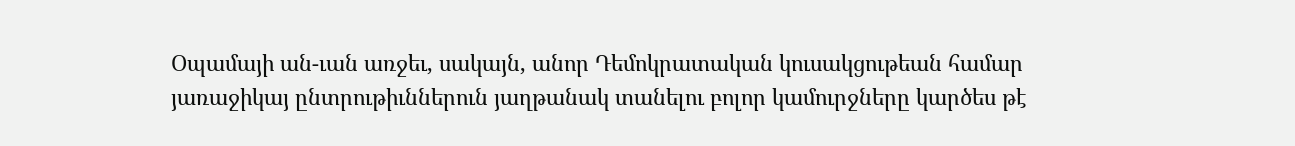Օպամայի ան-ւան առջեւ, սակայն, անոր Դեմոկրատական կուսակցութեան համար յառաջիկայ ընտրութիւններուն յաղթանակ տանելու բոլոր կամուրջները կարծես թէ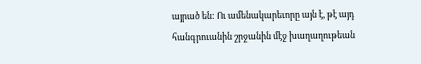այրած են: Ու ամենակարեւորը այն է, թէ այդ հանգրուանին շրջանին մէջ խաղաղութեան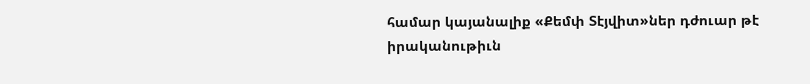համար կայանալիք «Քեմփ Տէյվիտ»ներ դժուար թէ իրականութիւն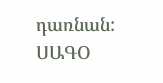դառնան:
ՍԱԳՕ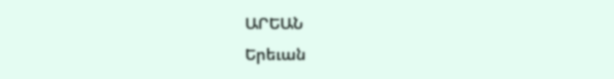ԱՐԵԱՆ
Երեւան